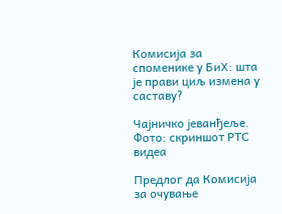Комисија за споменике у БиХ: шта је прави циљ измена у саставу?

Чајничко јеванђеље. Фото: скриншот РТС видеа

Предлог да Комисија за очување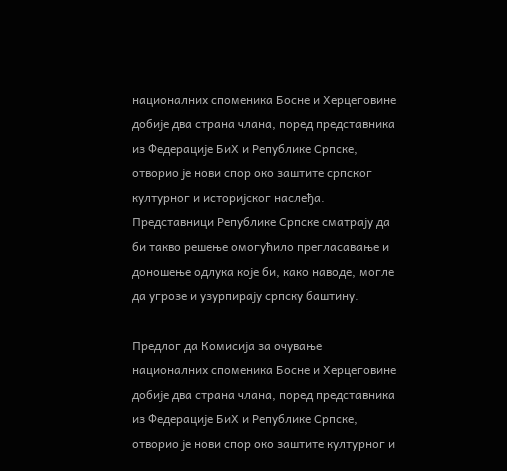националних споменика Босне и Херцеговине добије два страна члана, поред представника из Федерације БиХ и Републике Српске, отворио је нови спор око заштите српског културног и историјског наслеђа. Представници Републике Српске сматрају да би такво решење омогућило прегласавање и доношење одлука које би, како наводе, могле да угрозе и узурпирају српску баштину.

Предлог да Комисија за очување националних споменика Босне и Херцеговине добије два страна члана, поред представника из Федерације БиХ и Републике Српске, отворио је нови спор око заштите културног и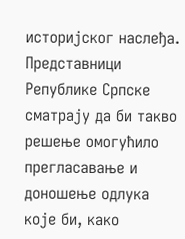историјског наслеђа. Представници Републике Српске сматрају да би такво решење омогућило прегласавање и доношење одлука које би, како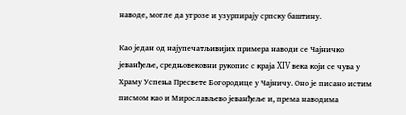наводе, могле да угрозе и узурпирају српску баштину.

Као један од најупечатљивијих примера наводи се Чајничко јеванђеље, средњовековни рукопис с краја XIV века који се чува у Храму Успења Пресвете Богородице у Чајничу. Оно је писано истим писмом као и Мирослављево јеванђеље и, према наводима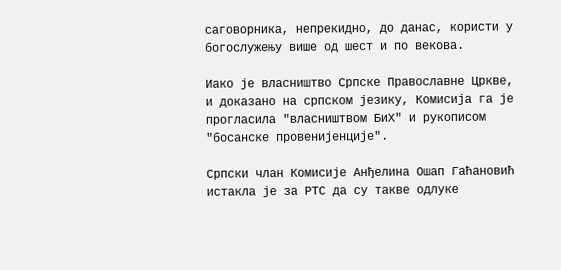саговорника, непрекидно, до данас, користи у богослужењу више од шест и по векова.

Иако је власништво Српске Православне Цркве, и доказано на српском језику, Комисија га је прогласила "власништвом БиХ" и рукописом "босанске провенијенције".

Српски члан Комисије Анђелина Ошап Гаћановић истакла је за РТС да су такве одлуке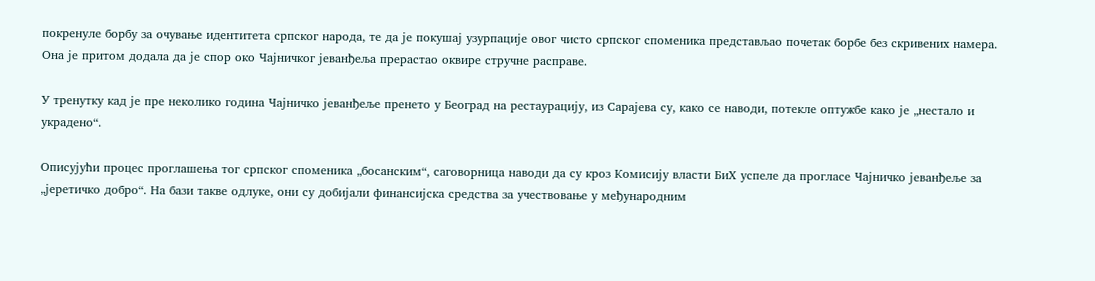покренуле борбу за очување идентитета српског народа, те да је покушај узурпације овог чисто српског споменика представљао почетак борбе без скривених намера. Она је притом додала да је спор око Чајничког јеванђеља прерастао оквире стручне расправе.

У тренутку кад је пре неколико година Чајничко јеванђеље пренето у Београд на рестаурацију, из Сарајева су, како се наводи, потекле оптужбе како је „нестало и украдено“.

Описујући процес проглашења тог српског споменика „босанским“, саговорница наводи да су кроз Комисију власти БиХ успеле да прогласе Чајничко јеванђеље за „јеретичко добро“. На бази такве одлуке, они су добијали финансијска средства за учествовање у међународним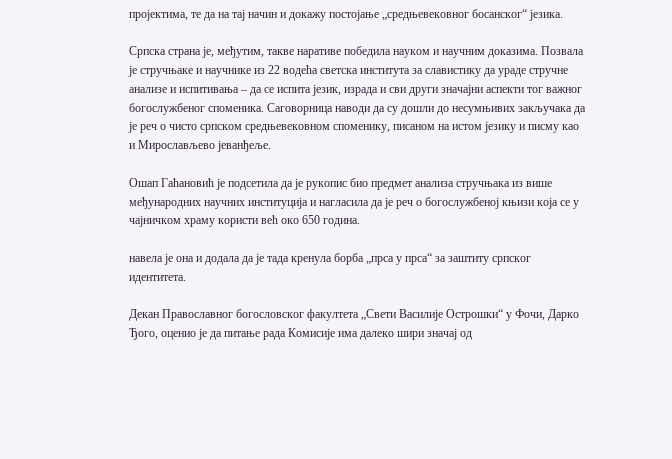пројектима, те да на тај начин и докажу постојање „средњевековног босанског“ језика.

Српска страна је, међутим, такве наративе победила науком и научним доказима. Позвала је стручњаке и научнике из 22 водећа светска института за славистику да ураде стручне анализе и испитивања – да се испита језик, израда и сви други значајни аспекти тог важног богослужбеног споменика. Саговорница наводи да су дошли до несумњивих закључака да је реч о чисто српском средњевековном споменику, писаном на истом језику и писму као и Мирослављево јеванђеље.

Ошап Гаћановић је подсетила да је рукопис био предмет анализа стручњака из више међународних научних институција и нагласила да је реч о богослужбеној књизи која се у чајничком храму користи већ око 650 година.

навела је она и додала да је тада кренула борба „прса у прса“ за заштиту српског идентитета.

Декан Православног богословског факултета „Свети Василије Острошки“ у Фочи, Дарко Ђого, оценио је да питање рада Комисије има далеко шири значај од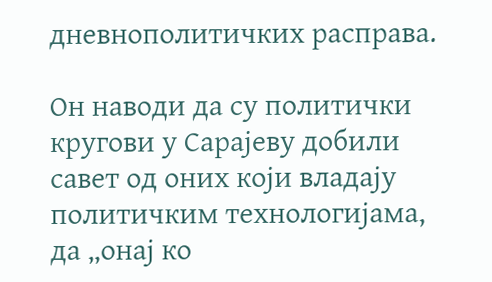дневнополитичких расправа.

Он наводи да су политички кругови у Сарајеву добили савет од оних који владају политичким технологијама, да „онај ко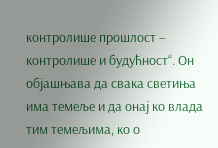контролише прошлост – контролише и будућност“. Он објашњава да свака светиња има темеље и да онај ко влада тим темељима, ко о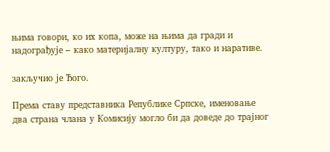њима говори, ко их копа, може на њима да гради и надограђује – како материјалну културу, тако и наративе.

закључио је Ђого.

Према ставу представника Републике Српске, именовање два страна члана у Комисију могло би да доведе до трајног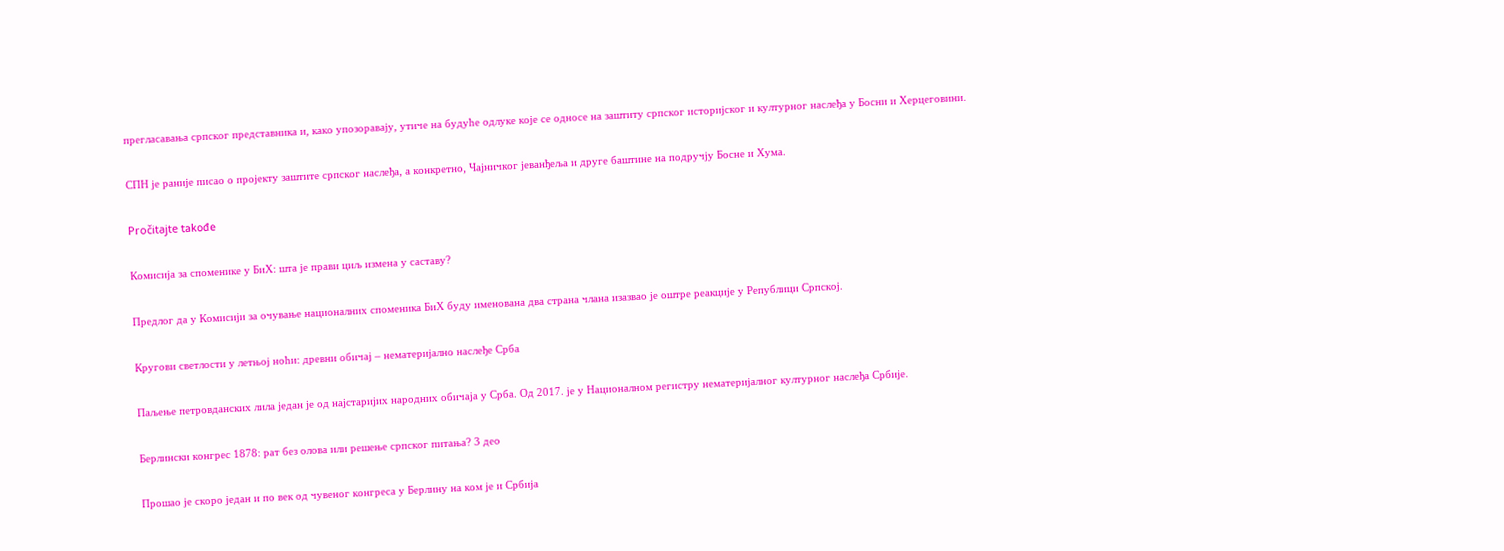прегласавања српског представника и, како упозоравају, утиче на будуће одлуке које се односе на заштиту српског историјског и културног наслеђа у Босни и Херцеговини.

СПН је раније писао о пројекту заштите српског наслеђа, а конкретно, Чајничког јеванђеља и друге баштине на подручју Босне и Хума.

Pročitajte takođe

Комисија за споменике у БиХ: шта је прави циљ измена у саставу?

Предлог да у Комисији за очување националних споменика БиХ буду именована два страна члана изазвао је оштре реакције у Републици Српској.

Кругови светлости у летњој ноћи: древни обичај – нематеријално наслеђе Срба

Паљење петровданских лила један је од најстаријих народних обичаја у Срба. Од 2017. је у Националном регистру нематеријалног културног наслеђа Србије.

Берлински конгрес 1878: рат без олова или решење српског питања? 3 део

Прошао је скоро један и по век од чувеног конгреса у Берлину на ком је и Србија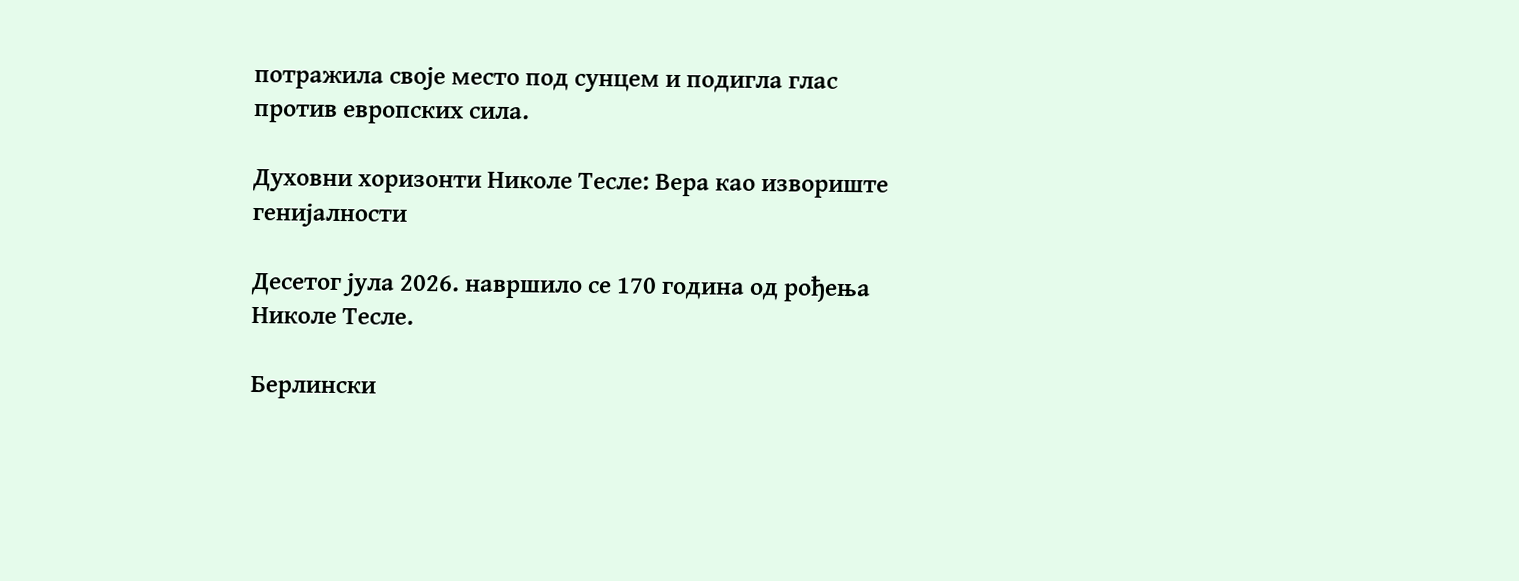потражила своје место под сунцем и подигла глас против европских сила.

Духовни хоризонти Николе Тесле: Вера као извориште генијалности

Десетог јула 2026. навршило се 170 година од рођења Николе Тесле.

Берлински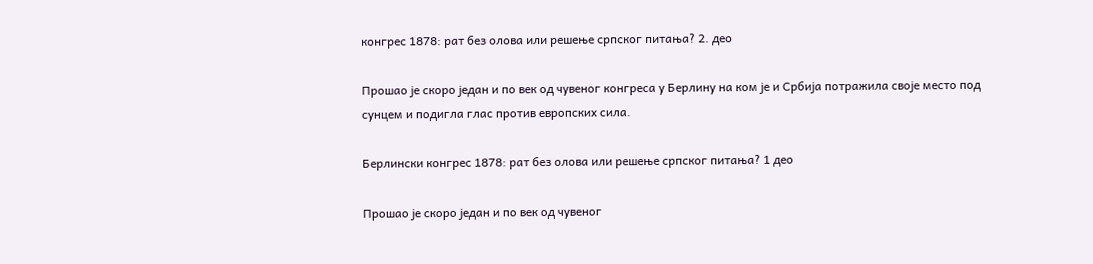конгрес 1878: рат без олова или решење српског питања? 2. део

Прошао је скоро један и по век од чувеног конгреса у Берлину на ком је и Србија потражила своје место под сунцем и подигла глас против европских сила.

Берлински конгрес 1878: рат без олова или решење српског питања? 1 део

Прошао је скоро један и по век од чувеног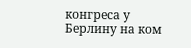конгреса у Берлину на ком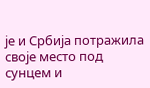је и Србија потражила своје место под сунцем и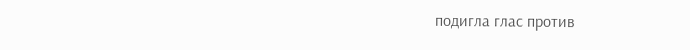подигла глас против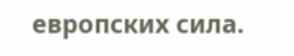европских сила.